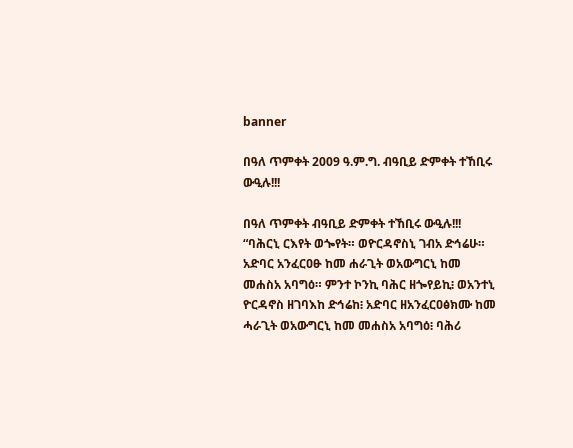banner

በዓለ ጥምቀት 2009 ዓ.ም.ግ. ብዓቢይ ድምቀት ተኸቢሩ ውዒሉ!!!

በዓለ ጥምቀት ብዓቢይ ድምቀት ተኸቢሩ ውዒሉ!!!
“ባሕርኒ ርእየት ወጐየት። ወዮርዳኖስኒ ገብአ ድኅሬሁ። አድባር አንፈርዐፁ ከመ ሐራጊት ወአውግርኒ ከመ መሐስአ አባግዕ። ምንተ ኮንኪ ባሕር ዘጐየይኪ፧ ወአንተኒ ዮርዳኖስ ዘገባእከ ድኅሬከ፧ አድባር ዘአንፈርዐፅክሙ ከመ ሓራጊት ወአውግርኒ ከመ መሐስአ አባግዕ፧ ባሕሪ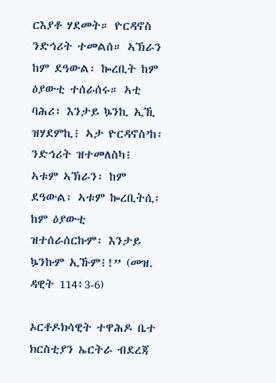ርእያቶ ሃደመት። ዮርዳኖስ ንድኅሪት ተመልሰ። ኣኽራን ከም ደዓውል፡ ኰረቢት ከም ዕያውቲ ተሰራሰሩ። ኣቲ ባሕሪ፣ እንታይ ኴንኪ ኢኺ ዝሃደምኪ፧ ኣታ ዮርዳኖስ’ከ፡ ንድኅሪት ዝተመለስካ፧ ኣቱም ኣኽራን፡ ከም ደዓውል፡ ኣቱም ኰረቢትሲ፡ ከም ዕያውቲ ዝተሰራሰርኩም፡ እንታይ ኴንኩም ኢኹም፧!” (መዝ. ዳዊት 114፥3-6)

ኦርቶዶክሳዊት ተዋሕዶ ቤተ ክርስቲያን ኤርትራ ብደረጃ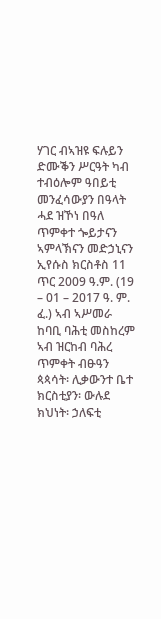ሃገር ብኣዝዩ ፍሉይን ድሙቕን ሥርዓት ካብ ተብዕሎም ዓበይቲ መንፈሳውያን በዓላት ሓደ ዝኾነ በዓለ ጥምቀተ ጐይታናን ኣምላኽናን መድኃኒናን ኢየሱስ ክርስቶስ 11 ጥር 2009 ዓ.ም. (19 – 01 – 2017 ዓ. ም. ፈ.) ኣብ ኣሥመራ ከባቢ ባሕቲ መስከረም ኣብ ዝርከብ ባሕረ ጥምቀት ብፁዓን ጳጳሳት፡ ሊቃውንተ ቤተ ክርስቲያን፡ ውሉደ ክህነት፡ ኃለፍቲ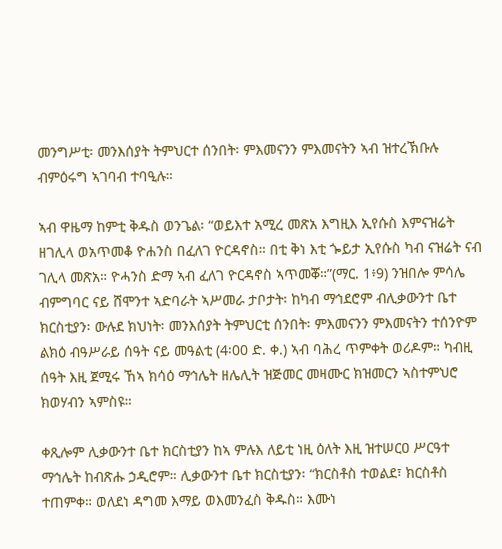መንግሥቲ፡ መንእሰያት ትምህርተ ሰንበት፡ ምእመናንን ምእመናትን ኣብ ዝተረኽቡሉ ብምዕሩግ ኣገባብ ተባዒሉ።

ኣብ ዋዜማ ከምቲ ቅዱስ ወንጌል፡ “ወይእተ አሚረ መጽአ እግዚእ ኢየሱስ እምናዝሬት ዘገሊላ ወአጥመቆ ዮሐንስ በፈለገ ዮርዳኖስ። በቲ ቅነ እቲ ጐይታ ኢየሱስ ካብ ናዝሬት ናብ ገሊላ መጽአ። ዮሓንስ ድማ ኣብ ፈለገ ዮርዳኖስ ኣጥመቖ።”(ማር. 1፥9) ንዝበሎ ምሳሌ ብምግባር ናይ ሸሞንተ ኣድባራት ኣሥመራ ታቦታት፡ ከካብ ማኅደሮም ብሊቃውንተ ቤተ ክርስቲያን፡ ውሉደ ክህነት፡ መንእሰያት ትምህርቲ ሰንበት፡ ምእመናንን ምእመናትን ተሰንዮም ልክዕ ብዓሥራይ ሰዓት ናይ መዓልቲ (4፡00 ድ. ቀ.) ኣብ ባሕረ ጥምቀት ወሪዶም። ካብዚ ሰዓት እዚ ጀሚሩ ኸኣ ክሳዕ ማኅሌት ዘሌሊት ዝጅመር መዛሙር ክዝመርን ኣስተምህሮ ክወሃብን ኣምስዩ።

ቀጺሎም ሊቃውንተ ቤተ ክርስቲያን ከኣ ምሉእ ለይቲ ነዚ ዕለት እዚ ዝተሠርዐ ሥርዓተ ማኅሌት ከብጽሑ ኃዲሮም። ሊቃውንተ ቤተ ክርስቲያን፡ “ክርስቶስ ተወልደ፣ ክርስቶስ ተጠምቀ። ወለደነ ዳግመ እማይ ወእመንፈስ ቅዱስ። እሙነ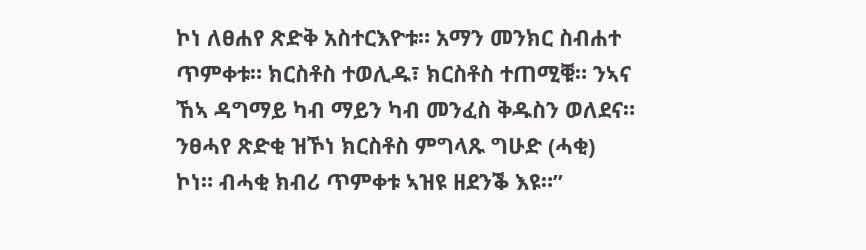ኮነ ለፀሐየ ጽድቅ አስተርእዮቱ። አማን መንክር ስብሐተ ጥምቀቱ። ክርስቶስ ተወሊዱ፣ ክርስቶስ ተጠሚቑ። ንኣና ኸኣ ዳግማይ ካብ ማይን ካብ መንፈስ ቅዱስን ወለደና። ንፀሓየ ጽድቂ ዝኾነ ክርስቶስ ምግላጹ ግሁድ (ሓቂ) ኮነ። ብሓቂ ክብሪ ጥምቀቱ ኣዝዩ ዘደንቕ እዩ።”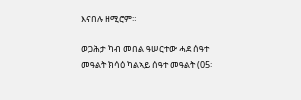እናበሉ ዘሚሮም።

ወጋሕታ ካብ መበል ዓሠርተው ሓደ ሰዓተ መዓልት ክሳዕ ካልኣይ ሰዓተ መዓልት (05፡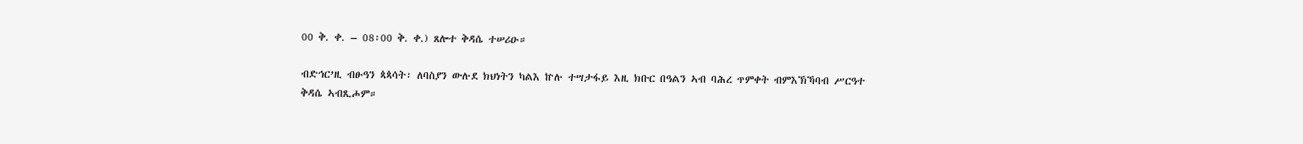00 ቅ. ቀ. – 08፡00 ቅ. ቀ.) ጸሎተ ቅዳሴ ተሠሪዑ።

ብድኅር’ዚ ብፁዓን ጳጳሳት፡ ለባስያን ውሉደ ክህነትን ካልእ ኵሉ ተሣታፋይ እዚ ክቡር በዓልን ኣብ ባሕረ ጥምቀት ብምእኽኻባብ ሥርዓተ ቅዳሴ ኣብጺሖም።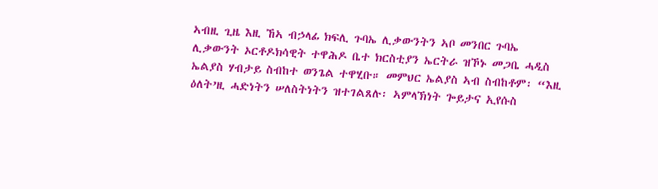ኣብዚ ጊዜ እዚ ኸኣ ብኃላፊ ክፍሊ ጉባኤ ሊቃውንትን ኣቦ መንበር ጉባኤ ሊቃውንት ኦርቶዶክሳዊት ተዋሕዶ ቤተ ክርስቲያን ኤርትራ ዝኾኑ መጋቤ ሓዲስ ኤልያስ ሃብታይ ስብከተ ወንጌል ተዋሂቡ። መምህር ኤልያስ ኣብ ስብከቶም፡ “እዚ ዕለት’ዚ ሓድነትን ሠለስትነትን ዝተገልጸሉ፡ ኣምላኽነት ጐይታና ኢየሱስ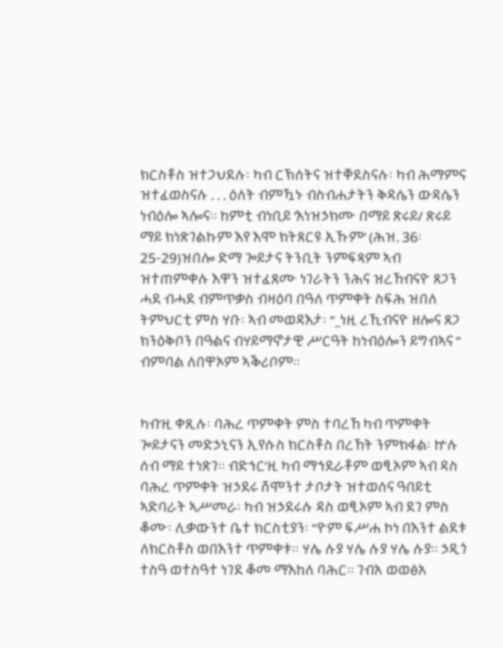ክርስቶስ ዝተጋህደሉ፡ ካብ ርኽሰትና ዝተቐደስናሉ፡ ካብ ሕማምና ዝተፈወስናሉ . . . ዕለት ብምዃኑ ብስብሐታትን ቅዳሴን ውዳሴን ነብዕሎ ኣሎና። ከምቲ ብነቢይ ‘እነዝኃክሙ በማይ ጽሩይ/ ጽሩይ ማይ ክነጽገልኩም እየ እሞ ክትጸርዩ ኢኹም’ (ሕዝ. 36፡25-29)ዝበሎ ድማ ጐይታና ትንቢት ንምፍጻም ኣብ ዝተጠምቀሉ እዋን ዝተፈጸሙ ነገራትን ንሕና ዝረኸብናዮ ጸጋን ሓደ ብሓደ ብምጥቃስ ብዛዕባ በዓለ ጥምቀት ስፍሕ ዝበለ ትምህርቲ ምስ ሃቡ፡ ኣብ መወዳእታ፡ “_ነዚ ረኺብናዮ ዘሎና ጸጋ ክንዕቅቦን በዓልና ብሃይማኖታዊ ሥርዓት ከነብዕሎን ይግብኣና ” ብምባል ለበዋኦም ኣቕሪቦም።


ካብ’ዚ ቀጺሉ፡ ባሕረ ጥምቀት ምስ ተባረኸ ካብ ጥምቀት ጐይታናን መድኃኒናን ኢየሱስ ክርስቶስ በረኸት ንምክፋል፡ ኵሉ ሰብ ማይ ተነጽገ። ብድኅር’ዚ ካብ ማኅደራቶም ወፂኦም ኣብ ዳስ ባሕረ ጥምቀት ዝኃደሩ ሸሞንተ ታቦታት ዝተወሰና ዓበይቲ ኣድባራት ኣሥመራ፡ ካብ ዝኃደሩሉ ዳስ ወፂኦም ኣብ ደገ ምስ ቆሙ፡ ሊቃውንተ ቤተ ክርስቲያን፡ “ዮም ፍሥሐ ኮነ በእንተ ልደቱ ለክርስቶስ ወበእንተ ጥምቀቱ። ሃሌ ሉያ ሃሌ ሉያ ሃሌ ሉያ። ኃዲጎ ተስዓ ወተስዓተ ነገደ ቆመ ማእከለ ባሕር። ገብአ ወወፅአ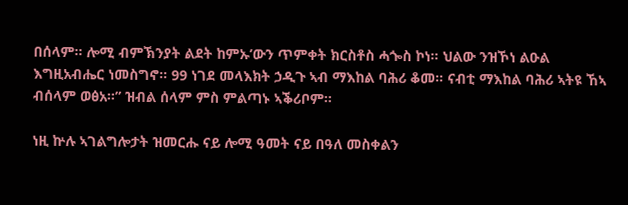በሰላም። ሎሚ ብምኽንያት ልደት ከምኡ’ውን ጥምቀት ክርስቶስ ሓጐስ ኮነ። ህልው ንዝኾነ ልዑል እግዚአብሔር ነመስግኖ። 99 ነገደ መላእክት ኃዲጉ ኣብ ማእከል ባሕሪ ቆመ። ናብቲ ማእከል ባሕሪ ኣትዩ ኸኣ ብሰላም ወፅአ።” ዝብል ሰላም ምስ ምልጣኑ ኣቕሪቦም።

ነዚ ኵሉ ኣገልግሎታት ዝመርሑ ናይ ሎሚ ዓመት ናይ በዓለ መስቀልን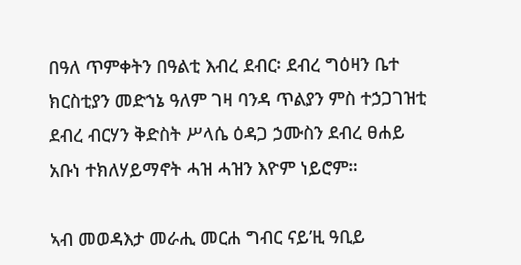በዓለ ጥምቀትን በዓልቲ እብረ ደብር፡ ደብረ ግዕዛን ቤተ ክርስቲያን መድኀኔ ዓለም ገዛ ባንዳ ጥልያን ምስ ተኃጋገዝቲ ደብረ ብርሃን ቅድስት ሥላሴ ዕዳጋ ኃሙስን ደብረ ፀሐይ አቡነ ተክለሃይማኖት ሓዝ ሓዝን እዮም ነይሮም።

ኣብ መወዳእታ መራሒ መርሐ ግብር ናይ’ዚ ዓቢይ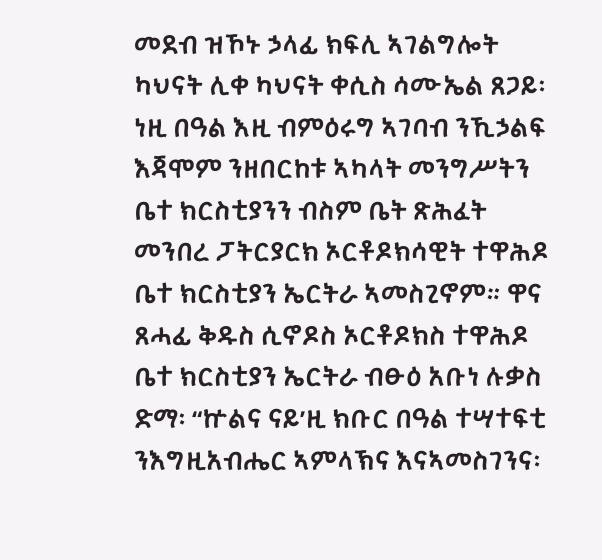መደብ ዝኾኑ ኃላፊ ክፍሊ ኣገልግሎት ካህናት ሊቀ ካህናት ቀሲስ ሳሙኤል ጸጋይ፡ ነዚ በዓል እዚ ብምዕሩግ ኣገባብ ንኺኃልፍ እጃሞም ንዘበርከቱ ኣካላት መንግሥትን ቤተ ክርስቲያንን ብስም ቤት ጽሕፈት መንበረ ፓትርያርክ ኦርቶዶክሳዊት ተዋሕዶ ቤተ ክርስቲያን ኤርትራ ኣመስጊኖም። ዋና ጸሓፊ ቅዱስ ሲኖዶስ ኦርቶዶክስ ተዋሕዶ ቤተ ክርስቲያን ኤርትራ ብፁዕ አቡነ ሉቃስ ድማ፡ “ኵልና ናይ’ዚ ክቡር በዓል ተሣተፍቲ ንእግዚአብሔር ኣምላኽና እናኣመስገንና፡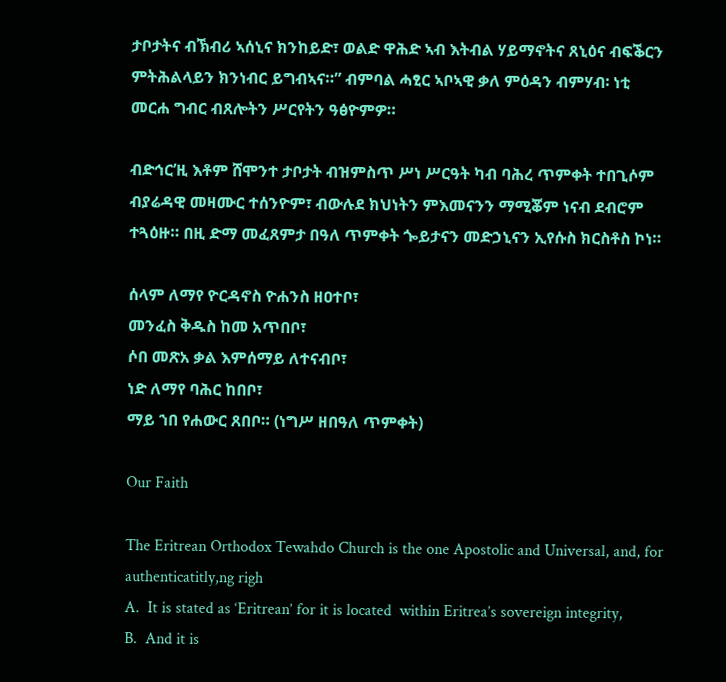ታቦታትና ብኽብሪ ኣሰኒና ክንከይድ፣ ወልድ ዋሕድ ኣብ እትብል ሃይማኖትና ጸኒዕና ብፍቕርን ምትሕልላይን ክንነብር ይግብኣና።” ብምባል ሓፂር ኣቦኣዊ ቃለ ምዕዳን ብምሃብ፡ ነቲ መርሐ ግብር ብጸሎትን ሥርየትን ዓፅዮምዎ።

ብድኅር’ዚ እቶም ሸሞንተ ታቦታት ብዝምስጥ ሥነ ሥርዓት ካብ ባሕረ ጥምቀት ተበጊሶም ብያሬዳዊ መዛሙር ተሰንዮም፣ ብውሉደ ክህነትን ምእመናንን ማሚቖም ነናብ ደብሮም ተጓዕዙ። በዚ ድማ መፈጸምታ በዓለ ጥምቀት ጐይታናን መድኃኒናን ኢየሱስ ክርስቶስ ኮነ።

ሰላም ለማየ ዮርዳኖስ ዮሐንስ ዘዐተቦ፣
መንፈስ ቅዱስ ከመ አጥበቦ፣
ሶበ መጽአ ቃል እምሰማይ ለተናብቦ፣
ነድ ለማየ ባሕር ከበቦ፣
ማይ ኀበ የሐውር ጸበቦ። (ነግሥ ዘበዓለ ጥምቀት)

Our Faith

The Eritrean Orthodox Tewahdo Church is the one Apostolic and Universal, and, for authenticatitly,ng righ
A.  It is stated as ‘Eritrean’ for it is located  within Eritrea’s sovereign integrity,
B.  And it is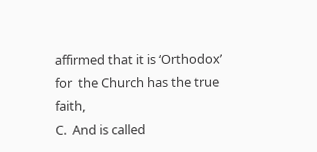affirmed that it is ‘Orthodox’ for  the Church has the true faith,
C.  And is called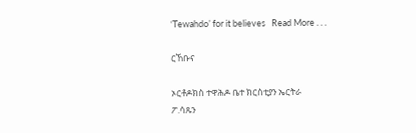‘Tewahdo’ for it believes   Read More . . .

ርኸቡና

ኦርቶዶክስ ተዋሕዶ ቤተ ክርስቲያን ኤርትራ
ፖ.ሳጹን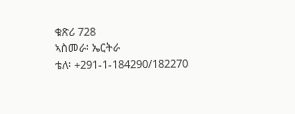ቁጽሪ 728
ኣስመራ፡ ኤርትራ
ቴለ፡ +291-1-184290/182270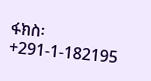ፋክስ፡ +291-1-182195